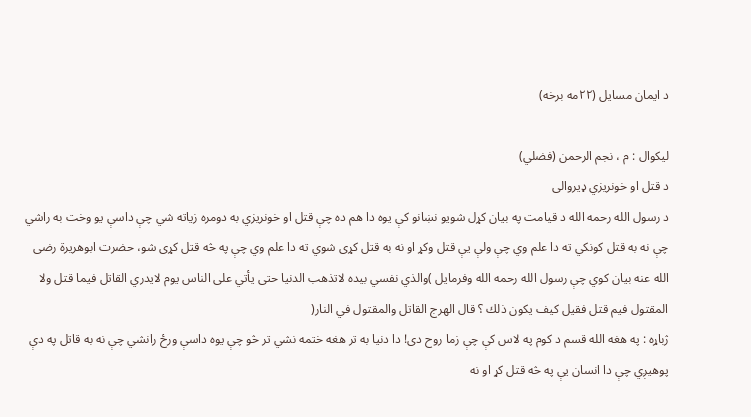د ایمان مسایل (۲۲مه برخه)

لیکوال : م ، نجم الرحمن (فضلي)
د قتل او خونريزي ډيروالی
د رسول الله رحمه الله د قيامت په بيان کړل شويو نښانو کې يوه دا هم ده چې قتل او خونريزي به دومره زياته شي چې داسې يو وخت به راشي چې نه به قتل کونکي ته دا علم وي چې ولې يې قتل وکړ او نه به قتل کړی شوي ته دا علم وي چې په څه قتل کړی شو، حضرت ابوهريرة رضی الله عنه بيان کوي چې رسول الله رحمه الله وفرمايل )والذي نفسي بيده لاتذهب الدنيا حتى يأتي على الناس يوم لايدري القاتل فيما قتل ولا المقتول فيم قتل فقيل كيف يكون ذلك ؟ قال الهرج القاتل والمقتول في النار(
ژباړه : په هغه الله قسم د کوم په لاس کې چې زما روح دی! دا دنيا به تر هغه ختمه نشي تر څو چې يوه داسې ورځ رانشي چې نه به قاتل په دې پوهيږي چې دا انسان يې په څه قتل کړ او نه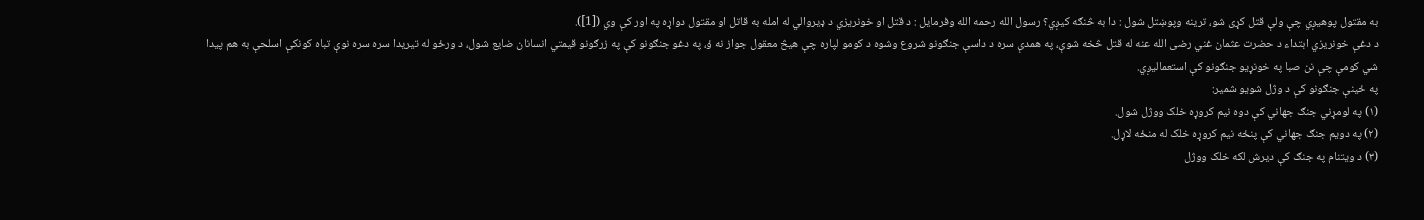به مقتول پوهيږي چې ولې قتل کړی شو، ترينه وپوښتل شول : دا به څنګه کيږي؟ رسول الله رحمه الله وفرمايل : د قتل او خونريزي د ډيروالي له امله به قاتل او مقتول دواړه په اور کې وي ([1]).
د دغې خونريزي ابتداء د حضرت عثمان غني رضی الله عنه له قتل څخه شوې، په همدې سره د داسې جنګونو شروع وشوه د کومو لپاره چې هيڅ معقول جواز نه ؤ، په دغو جنګونو کې په زرګونو قيمتي انسانان ضايع شول، د ورځو له تيريدا سره سره نوې تباه کونکې اسلحې به هم پيدا شي کومې چې نن صبا په خونړيو جنګونو کې استعماليږي.
په ځينې جنګونو کې د وژل شويو شمير:
(۱) په لومړني جنګ جهاني کې دوه نيم کروړه خلک ووژل شول.
(۲) په دويم جنګ جهاني کې پنځه نيم کروړه خلک له منځه لاړل.
(۳) د ويتنام په جنګ کې ديرش لکه خلک ووژل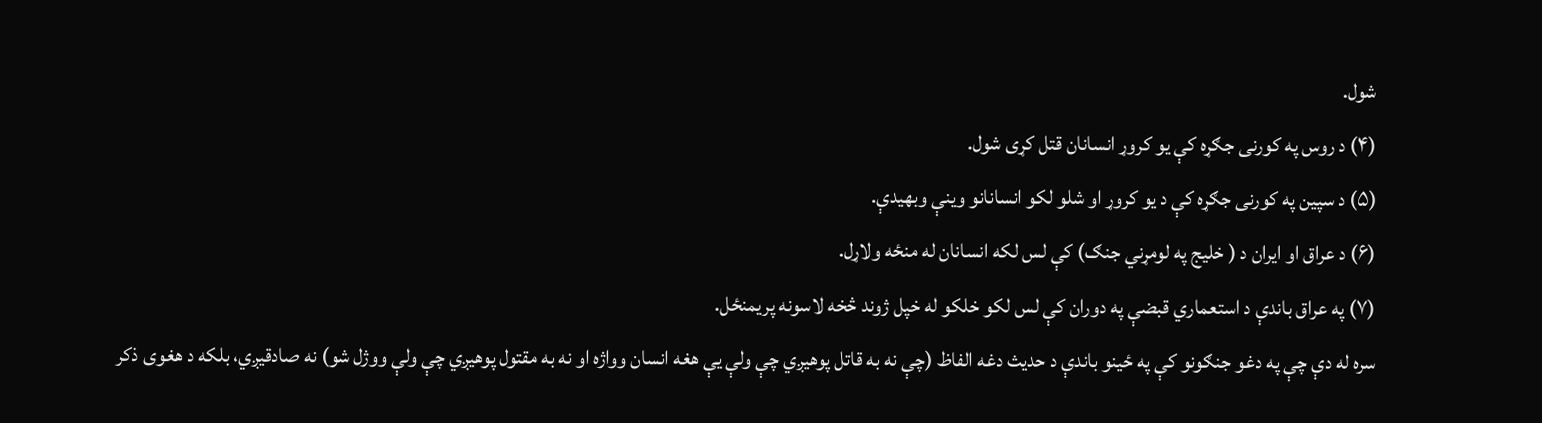شول.
(۴) د روس په کورنی جګړه کې يو کروړ انسانان قتل کړی شول.
(۵) د سپين په کورنی جګړه کې د يو کروړ او شلو لکو انسانانو وينې وبهيدې.
(۶) د عراق او ايران د ( خليج په لومړني جنګ) کې لس لکه انسانان له منځه ولاړل.
(۷) په عراق باندې د استعماري قبضې په دوران کې لس لکو خلکو له خپل ژوند څخه لاسونه پريمنځل.
سره له دې چې په دغو جنګونو کې په ځينو باندې د حديث دغه الفاظ (چې نه به قاتل پوهيږي چې ولې يې هغه انسان وواژه او نه به مقتول پوهيږي چې ولې ووژل شو) نه صادقيږي، بلکه د هغوی ذکر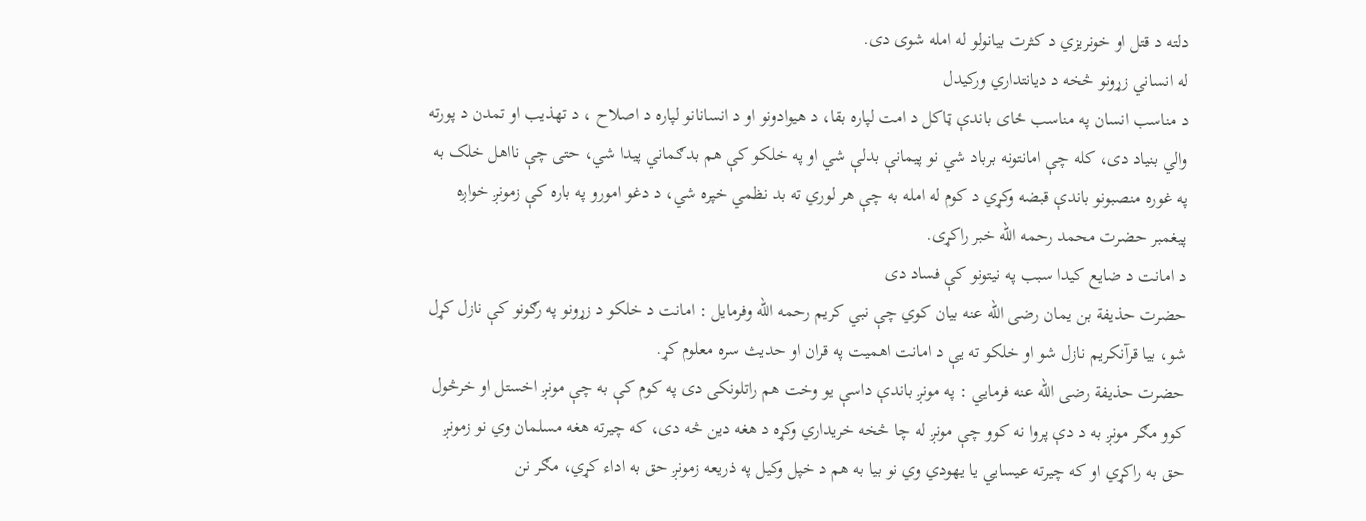دلته د قتل او خونريزي د کثرت بيانولو له امله شوی دی.
له انساني زړونو څخه د ديانتداري ورکيدل
د مناسب انسان په مناسب ځای باندې ټاکل د امت لپاره بقا، د هيوادونو او د انسانانو لپاره د اصلاح ، د تهذيب او تمدن د پورته والي بنياد دی، کله چې امانتونه برباد شي نو پيمانې بدلې شي او په خلکو کې هم بدګماني پيدا شي، حتی چې نااهل خلک به په غوره منصبونو باندې قبضه وکړي د کوم له امله به چې هر لوري ته بد نظمي خپره شي، د دغو امورو په باره کې زمونږ خواږه پيغمبر حضرت محمد رحمه الله خبر راکړی.
د امانت د ضايع کيدا سبب په نيتونو کې فساد دی
حضرت حذيفة بن يمان رضی الله عنه بيان کوي چې نبي کريم رحمه الله وفرمايل : امانت د خلکو د زړونو په رګونو کې نازل کړل شو، بيا قرآنکريم نازل شو او خلکو ته يې د امانت اهميت په قران او حديث سره معلوم کړ.
حضرت حذيفة رضی الله عنه فرمايي : په مونږ باندې داسې يو وخت هم راتلونکی دی په کوم کې به چې مونږ اخستل او خرڅول کوو مګر مونږ به د دې پروا نه کوو چې مونږ له چا څخه خريداري وکړه د هغه دين څه دی، که چيرته هغه مسلمان وي نو زمونږ حق به راکړي او که چيرته عيسايي يا يهودي وي نو بيا به هم د خپل وکيل په ذريعه زمونږ حق به اداء کړي، مګر نن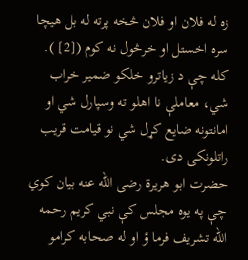زه له فلان او فلان څخه پرته له بل هيچا سره اخستل او خرڅول نه کوم ([2] ).
کله چې د زياترو خلکو ضمير خراب شي، معاملې نا اهلو ته وسپارل شي او امانتونه ضايع کړل شي نو قيامت قريب راتلونکی دی.
حضرت ابو هريرة رضی الله عنه بيان کوي چې په يوه مجلس کې نبي کريم رحمه الله تشريف فرما ؤ او له صحابه کرامو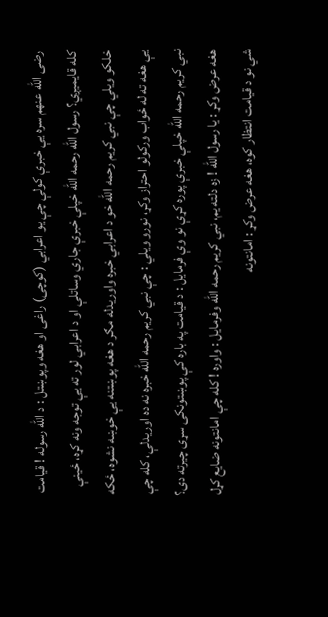رضی الله عنهم سره يې خبرې کولې چې يو اعرابي (کوچی) راغی او هغه وپوښتل : د الله رسوله ! قيامت کله قايميږي؟ رسول الله رحمه الله خپلې خبرې جاري وساتلې او د اعرابي لور ته يې توجه ونه کړه، ځينې خلکو ويلي چې نبي کريم رحمه الله خو د اعرابي خبره واوريدله مګر د هغه پوښتنه يې خوښه نشوه، ځکه يې هغه ته له ځواب ورکولو احتراز وکړ، نورو ويلي : چې نبي کريم رحمه الله خبره نه ده اوريدلې، کله چې نبي کريم رحمه الله خپلې خبرې پوره کړې نو وې فرمايل : د قيامت په باره کې پوښتونکی سړی چيرته دی؟ هغه عرض وکړ : يا رسول الله ! زه دلته يم، نبي کريم رحمه الله وفرمايل : واوره ! کله چې امانتونه ضايع کړل شي نو د قيامت انتظار کوه، هغه عرض وکړ : امانتونه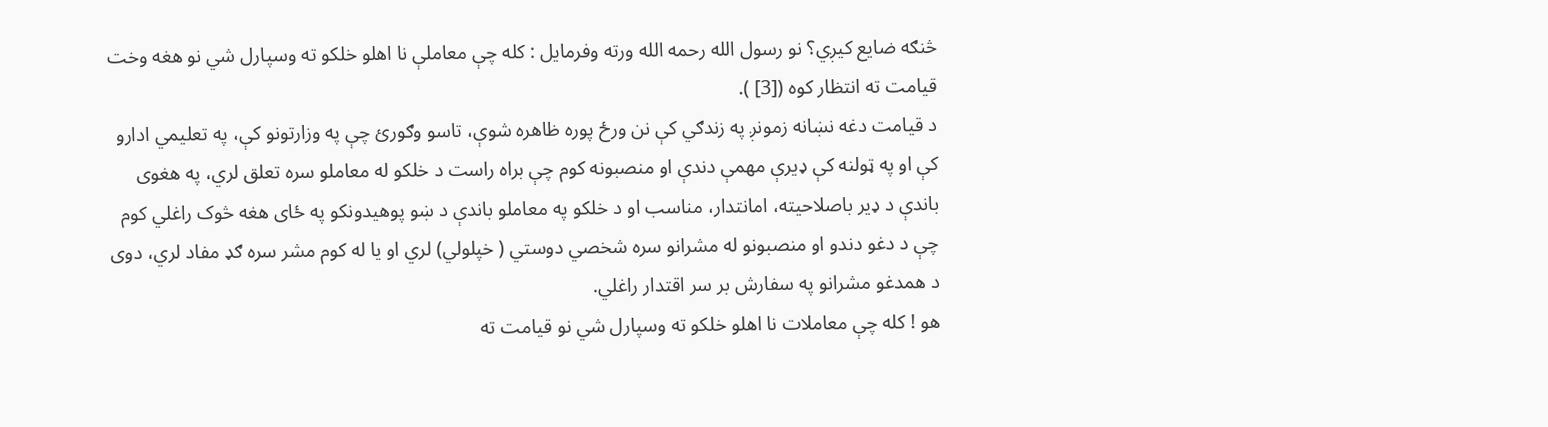څنګه ضايع کيږي؟ نو رسول الله رحمه الله ورته وفرمايل : کله چې معاملې نا اهلو خلکو ته وسپارل شي نو هغه وخت قيامت ته انتظار کوه ([3] ).
د قيامت دغه نښانه زمونږ په زندګي کې نن ورځ پوره ظاهره شوې، تاسو وګورئ چې په وزارتونو کې، په تعليمي ادارو کې او په ټولنه کې ډيرې مهمې دندې او منصبونه کوم چې براه راست د خلکو له معاملو سره تعلق لري، په هغوی باندې د ډير باصلاحيته، امانتدار، مناسب او د خلکو په معاملو باندې د ښو پوهيدونکو په ځای هغه څوک راغلي کوم چې د دغو دندو او منصبونو له مشرانو سره شخصي دوستي ( خپلولي) لري او يا له کوم مشر سره ګډ مفاد لري، دوی د همدغو مشرانو په سفارش بر سر اقتدار راغلي.
هو ! کله چې معاملات نا اهلو خلکو ته وسپارل شي نو قيامت ته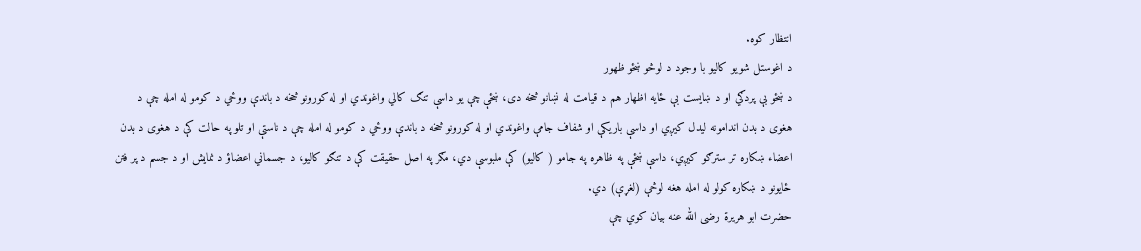انتظار کوه.
د اغوستل شويو کاليو با وجود د لوڅو ښځو ظهور
د ښځو بې پردګي او د ښايست بې ځايه اظهار هم د قيامت له نښانو څخه دی، ښځې چې يو داسې تنګ کالي واغوندي او له کورونو څخه د باندې ووځي د کومو له امله چې د هغوی د بدن اندامونه ليدل کيږي او داسې باريکې او شفاف جامې واغوندي او له کورونو څخه د باندې ووځي د کومو له امله چې د ناستې او تلو په حالت کې د هغوی د بدن اعضاء ښکاره تر سترګو کيږي، داسې ښځې په ظاهره په جامو ( کاليو) کې ملبوسې دي، مګر په اصل حقيقت کې د تنګو کاليو، د جسماني اعضاؤ د نمايش او د جسم د پر فتن ځايونو د ښکاره کولو له امله هغه لوڅې (لغړې) دي.
حضرت ابو هريرة رضی الله عنه بيان کوي چې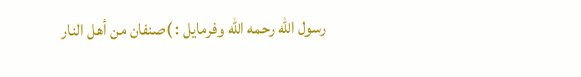رسول الله رحمه الله وفرمايل : )صنفان من أهل النار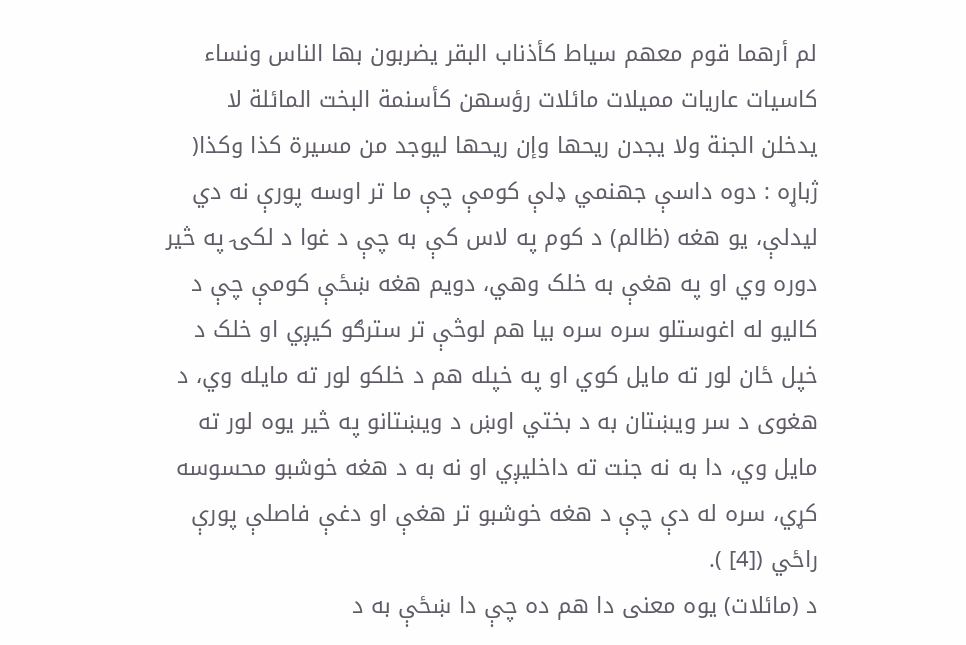لم أرهما قوم معهم سياط كأذناب البقر يضربون بها الناس ونساء كاسيات عاريات مميلات مائلات رؤسهن كأسنمة البخت المائلة لا يدخلن الجنة ولا يجدن ريحها وإن ريحها ليوجد من مسيرة كذا وكذا(
ژباړه : دوه داسې جهنمي ډلې کومې چې ما تر اوسه پورې نه دي ليدلې، يو هغه (ظالم) د کوم په لاس کې به چې د غوا د لکۍ په څير دوره وي او په هغې به خلک وهي، دويم هغه ښځې کومې چې د کاليو له اغوستلو سره سره بيا هم لوڅې تر سترګو کيږي او خلک د خپل ځان لور ته مايل کوي او په خپله هم د خلکو لور ته مايله وي، د هغوی د سر ويښتان به د بختي اوښ د ويښتانو په څير يوه لور ته مايل وي، دا به نه جنت ته داخليږي او نه به د هغه خوشبو محسوسه کړي، سره له دې چې د هغه خوشبو تر هغې او دغې فاصلې پورې راځي ([4] ).
د (مائلات) يوه معنی دا هم ده چې دا ښځې به د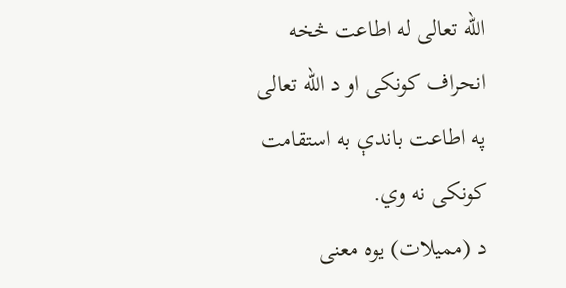الله تعالی له اطاعت څخه انحراف کونکی او د الله تعالی په اطاعت باندې به استقامت کونکی نه وي.
د (مميلات) يوه معنی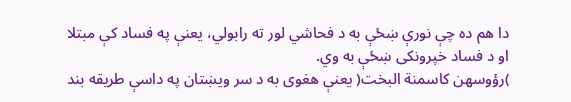دا هم ده چې نورې ښځې به د فحاشي لور ته رابولي، يعنې په فساد کې مبتلا او د فساد خپرونکی ښځې به وي.
)رؤوسهن کاسمنة البخت( يعنې هغوی به د سر ويښتان په داسې طريقه بند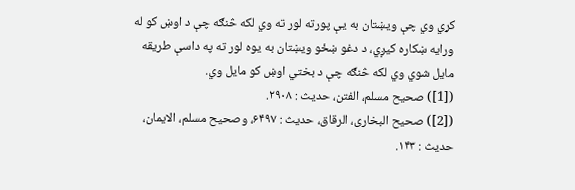کړي وي چې ويښتان به يې پورته لور ته وي لکه څنګه چې د اوښ کو له ورايه ښکاره کيږي، د دغو ښځو ويښتان به يوه لور ته په داسې طريقه مايل شوي وي لکه څنګه چې د بختي اوښ کو مايل وي.
([1]) صحيح مسلم، الفتن، حديث : ۲۹۰۸.
([2]) صحيح البخاری، الرقاق، حديث : ۶۴۹۷، وصحيح مسلم، الايمان، حديث : ۱۴۳.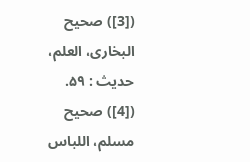([3]) صحيح البخاری، العلم، حديث : ۵۹.
([4]) صحيح مسلم، اللباس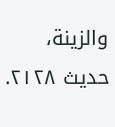والزينة، حديث ۲۱۲۸.